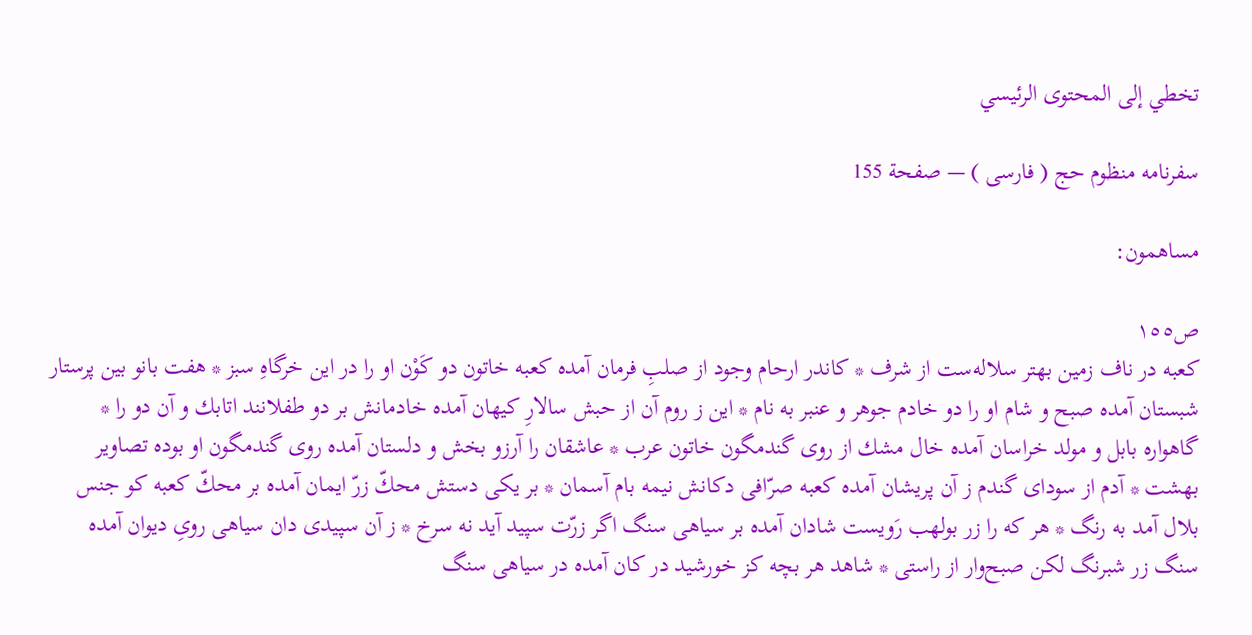تخطي إلى المحتوى الرئيسي

سفرنامه منظوم حج ( فارسى ) — صفحة 155

مساهمون:

ص١٥٥
كعبه در ناف زمين بهتر سلاله‌ست از شرف * كاندر ارحام وجود از صلبِ فرمان آمده كعبه خاتون دو كَوْن او را در اين خرگاهِ سبز * هفت بانو بين پرستار شبستان آمده صبح و شام او را دو خادم جوهر و عنبر به نام * اين ز روم آن از حبش سالارِ كيهان آمده خادمانش بر دو طفلانند اتابك و آن دو را * گاهواره بابل و مولد خراسان آمده خال مشك از روى گندمگون خاتون عرب * عاشقان را آرزو بخش و دلستان آمده روى گندمگون او بوده تصاوير بهشت * آدم از سوداى گندم ز آن پريشان آمده كعبه صرّافى دكانش نيمه بام آسمان * بر يكى دستش محكّ زرّ ايمان آمده بر محكّ كعبه كو جنس بلال آمد به رنگ * هر كه را زر بولهب رَويست شادان آمده بر سياهى سنگ اگر زرّت سپيد آيد نه سرخ * ز آن سپيدى دان سياهى روىِ ديوان آمده سنگ زر شبرنگ لكن صبح‌وار از راستى * شاهد هر بچه كز خورشيد در كان آمده در سياهى سنگ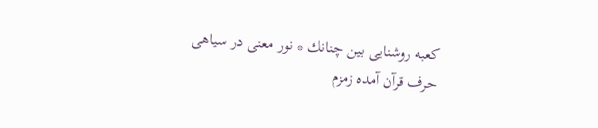كعبه روشنايى بين چنانك * نور معنى در سياهى حرف قرآن آمده زمزم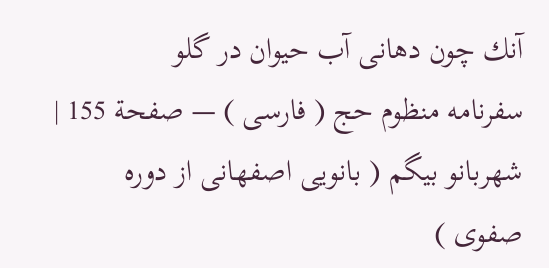آنك چون دهانى آب حيوان در گلو
سفرنامه منظوم حج ( فارسى ) — صفحة 155 | شهربانو بيگم ( بانويى اصفهانى از دوره صفوى )